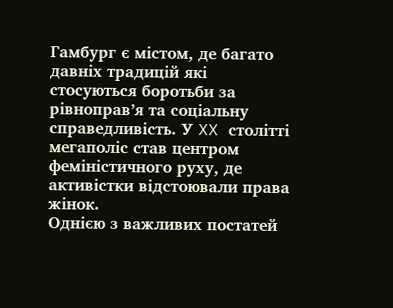Гамбург є містом, де багато давніх традицій які стосуються боротьби за рівноправ’я та соціальну справедливість. У XX столітті мегаполіс став центром феміністичного руху, де активістки відстоювали права жінок.
Однією з важливих постатей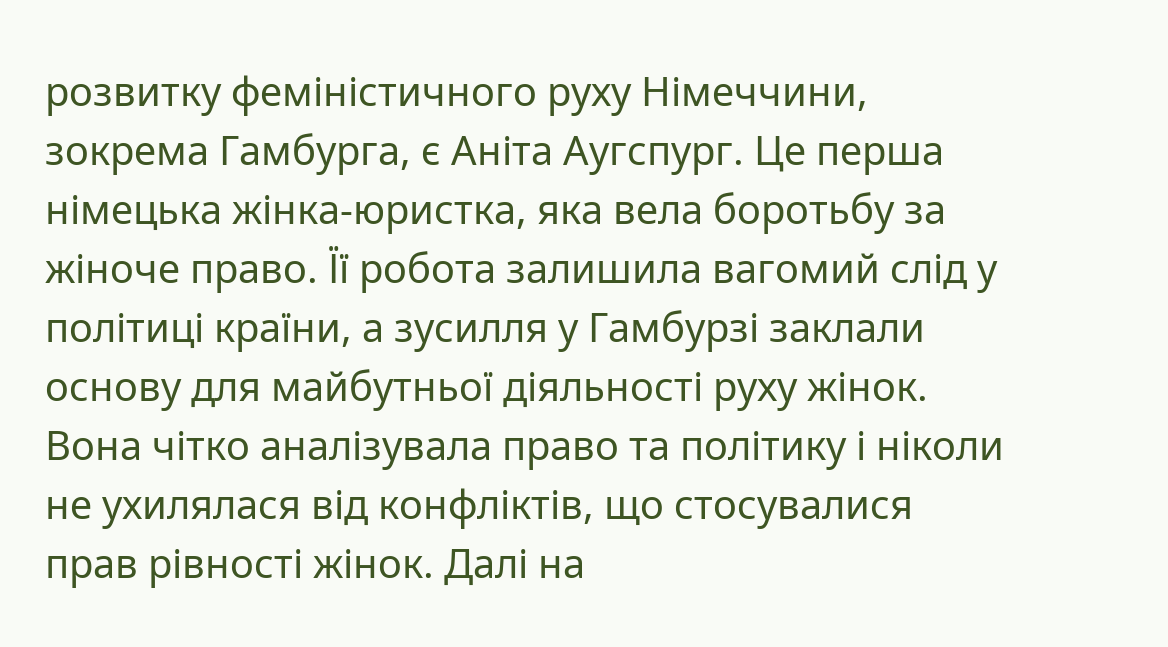розвитку феміністичного руху Німеччини, зокрема Гамбурга, є Аніта Аугспург. Це перша німецька жінка-юристка, яка вела боротьбу за жіноче право. Її робота залишила вагомий слід у політиці країни, а зусилля у Гамбурзі заклали основу для майбутньої діяльності руху жінок. Вона чітко аналізувала право та політику і ніколи не ухилялася від конфліктів, що стосувалися прав рівності жінок. Далі на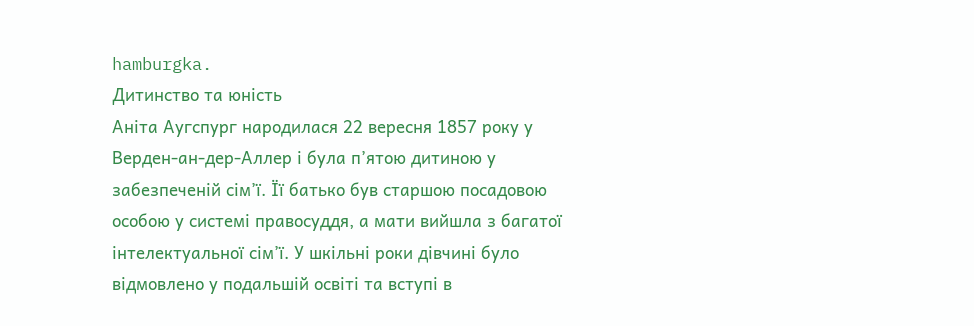hamburgka.
Дитинство та юність
Аніта Аугспург народилася 22 вересня 1857 року у Верден-ан-дер-Аллер і була п’ятою дитиною у забезпеченій сім’ї. Її батько був старшою посадовою особою у системі правосуддя, а мати вийшла з багатої інтелектуальної сім’ї. У шкільні роки дівчині було відмовлено у подальшій освіті та вступі в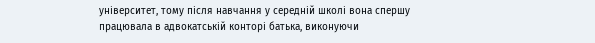університет, тому після навчання у середній школі вона спершу працювала в адвокатській конторі батька, виконуючи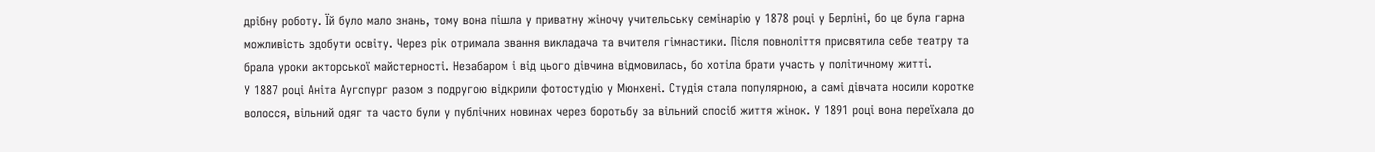дрібну роботу. Їй було мало знань, тому вона пішла у приватну жіночу учительську семінарію у 1878 році у Берліні, бо це була гарна можливість здобути освіту. Через рік отримала звання викладача та вчителя гімнастики. Після повноліття присвятила себе театру та брала уроки акторської майстерності. Незабаром і від цього дівчина відмовилась, бо хотіла брати участь у політичному житті.
У 1887 році Аніта Аугспург разом з подругою відкрили фотостудію у Мюнхені. Студія стала популярною, а самі дівчата носили коротке волосся, вільний одяг та часто були у публічних новинах через боротьбу за вільний спосіб життя жінок. У 1891 році вона переїхала до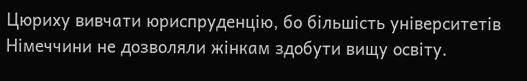Цюриху вивчати юриспруденцію, бо більшість університетів Німеччини не дозволяли жінкам здобути вищу освіту.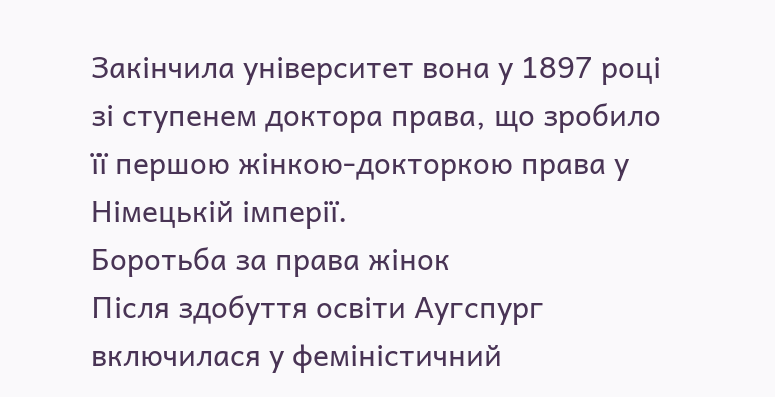Закінчила університет вона у 1897 році зі ступенем доктора права, що зробило її першою жінкою-докторкою права у Німецькій імперії.
Боротьба за права жінок
Після здобуття освіти Аугспург включилася у феміністичний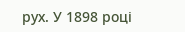рух. У 1898 році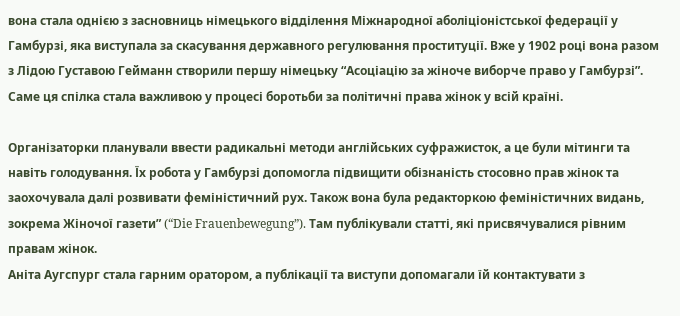вона стала однією з засновниць німецького відділення Міжнародної аболіціоністської федерації у Гамбурзі, яка виступала за скасування державного регулювання проституції. Вже у 1902 році вона разом з Лідою Густавою Гейманн створили першу німецьку “Асоціацію за жіноче виборче право у Гамбурзі”. Саме ця спілка стала важливою у процесі боротьби за політичні права жінок у всій країні.

Організаторки планували ввести радикальні методи англійських суфражисток, а це були мітинги та навіть голодування. Їх робота у Гамбурзі допомогла підвищити обізнаність стосовно прав жінок та заохочувала далі розвивати феміністичний рух. Також вона була редакторкою феміністичних видань, зокрема Жіночої газети” (“Die Frauenbewegung”). Там публікували статті, які присвячувалися рівним правам жінок.
Аніта Аугспург стала гарним оратором, а публікації та виступи допомагали їй контактувати з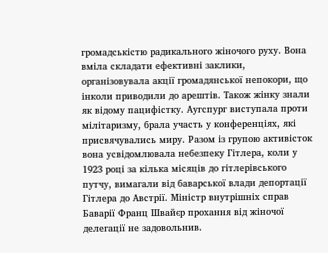громадськістю радикального жіночого руху. Вона вміла складати ефективні заклики, організовувала акції громадянської непокори, що інколи приводили до арештів. Також жінку знали як відому пацифістку. Аугспург виступала проти мілітаризму, брала участь у конференціях, які присвячувались миру. Разом із групою активісток вона усвідомлювала небезпеку Гітлера, коли у 1923 році за кілька місяців до гітлерівського путчу, вимагали від баварської влади депортації Гітлера до Австрії. Міністр внутрішніх справ Баварії Франц Швайєр прохання від жіночої делегації не задовольнив.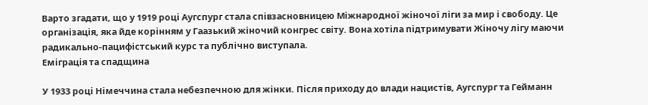Варто згадати, що у 1919 році Аугспург стала співзасновницею Міжнародної жіночої ліги за мир і свободу. Це організація, яка йде корінням у Гаазький жіночий конгрес світу. Вона хотіла підтримувати Жіночу лігу маючи радикально-пацифістський курс та публічно виступала.
Еміграція та спадщина

У 1933 році Німеччина стала небезпечною для жінки. Після приходу до влади нацистів, Аугспург та Гейманн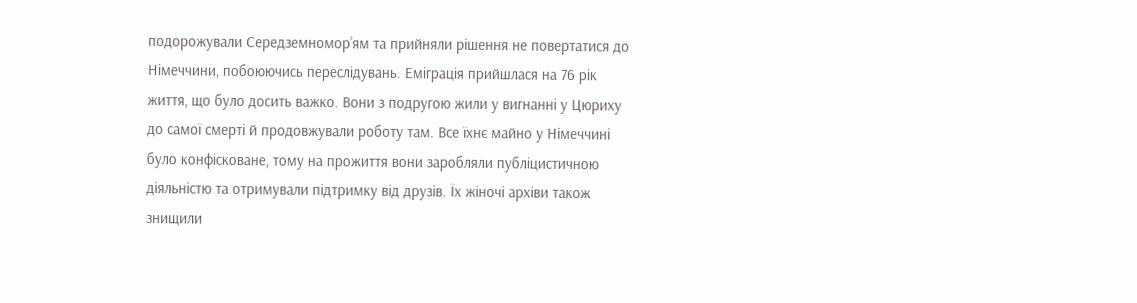подорожували Середземномор’ям та прийняли рішення не повертатися до Німеччини, побоюючись переслідувань. Еміграція прийшлася на 76 рік життя, що було досить важко. Вони з подругою жили у вигнанні у Цюриху до самої смерті й продовжували роботу там. Все їхнє майно у Німеччині було конфісковане, тому на прожиття вони заробляли публіцистичною діяльністю та отримували підтримку від друзів. Їх жіночі архіви також знищили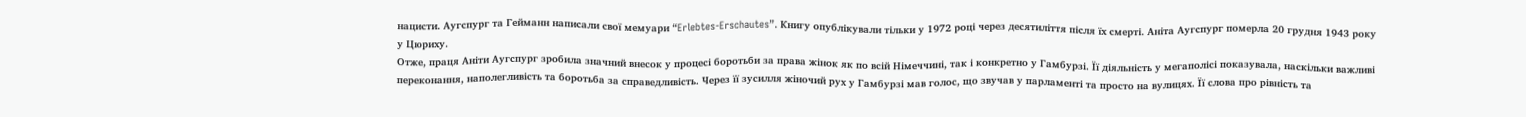нацисти. Аугспург та Гейманн написали свої мемуари “Erlebtes-Erschautes”. Книгу опублікували тільки у 1972 році через десятиліття після їх смерті. Аніта Аугспург померла 20 грудня 1943 року у Цюриху.
Отже, праця Аніти Аугспург зробила значний внесок у процесі боротьби за права жінок як по всій Німеччині, так і конкретно у Гамбурзі. Її діяльність у мегаполісі показувала, наскільки важливі переконання, наполегливість та боротьба за справедливість. Через її зусилля жіночий рух у Гамбурзі мав голос, що звучав у парламенті та просто на вулицях. Її слова про рівність та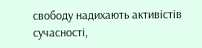свободу надихають активістів сучасності,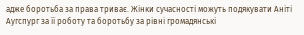адже боротьба за права триває. Жінки сучасності можуть подякувати Аніті Аугспург за її роботу та боротьбу за рівні громадянські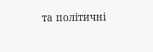та політичні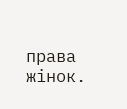права жінок.